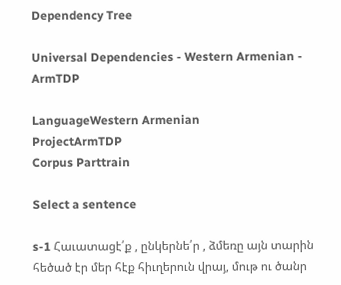Dependency Tree

Universal Dependencies - Western Armenian - ArmTDP

LanguageWestern Armenian
ProjectArmTDP
Corpus Parttrain

Select a sentence

s-1 Հաւատացէ՛ք , ընկերնե՛ր , ձմեռը այն տարին հեծած էր մեր հէք հիւղերուն վրայ, մութ ու ծանր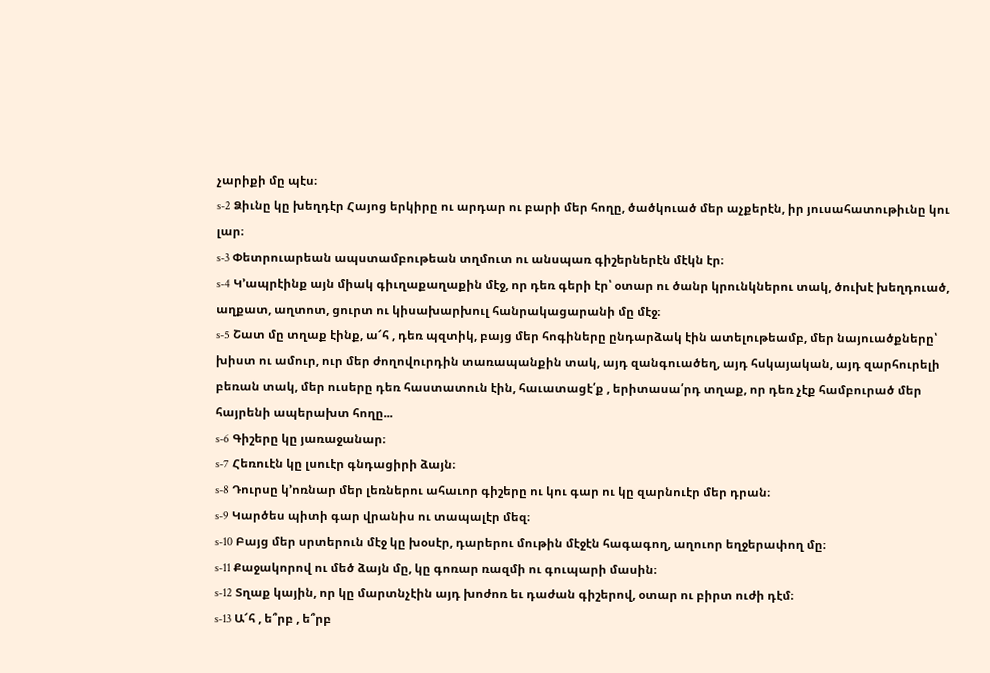չարիքի մը պէս։
s-2 Ձիւնը կը խեղդէր Հայոց երկիրը ու արդար ու բարի մեր հողը, ծածկուած մեր աչքերէն, իր յուսահատութիւնը կու լար։
s-3 Փետրուարեան ապստամբութեան տղմուտ ու անսպառ գիշերներէն մէկն էր։
s-4 Կ՚ապրէինք այն միակ գիւղաքաղաքին մէջ, որ դեռ գերի էր՝ օտար ու ծանր կրունկներու տակ, ծուխէ խեղդուած, աղքատ, աղտոտ, ցուրտ ու կիսախարխուլ հանրակացարանի մը մէջ։
s-5 Շատ մը տղաք էինք, ա՜հ , դեռ պզտիկ, բայց մեր հոգիները ընդարձակ էին ատելութեամբ, մեր նայուածքները՝ խիստ ու ամուր, ուր մեր ժողովուրդին տառապանքին տակ, այդ զանգուածեղ, այդ հսկայական, այդ զարհուրելի բեռան տակ, մեր ուսերը դեռ հաստատուն էին, հաւատացէ՛ք , երիտասա՛րդ տղաք, որ դեռ չէք համբուրած մեր հայրենի ապերախտ հողը...
s-6 Գիշերը կը յառաջանար։
s-7 Հեռուէն կը լսուէր գնդացիրի ձայն։
s-8 Դուրսը կ՚ոռնար մեր լեռներու ահաւոր գիշերը ու կու գար ու կը զարնուէր մեր դրան։
s-9 Կարծես պիտի գար վրանիս ու տապալէր մեզ։
s-10 Բայց մեր սրտերուն մէջ կը խօսէր, դարերու մութին մէջէն հագագող, աղուոր եղջերափող մը։
s-11 Քաջակորով ու մեծ ձայն մը, կը գոռար ռազմի ու գուպարի մասին։
s-12 Տղաք կային, որ կը մարտնչէին այդ խոժոռ եւ դաժան գիշերով, օտար ու բիրտ ուժի դէմ։
s-13 Ա՜հ , ե՞րբ , ե՞րբ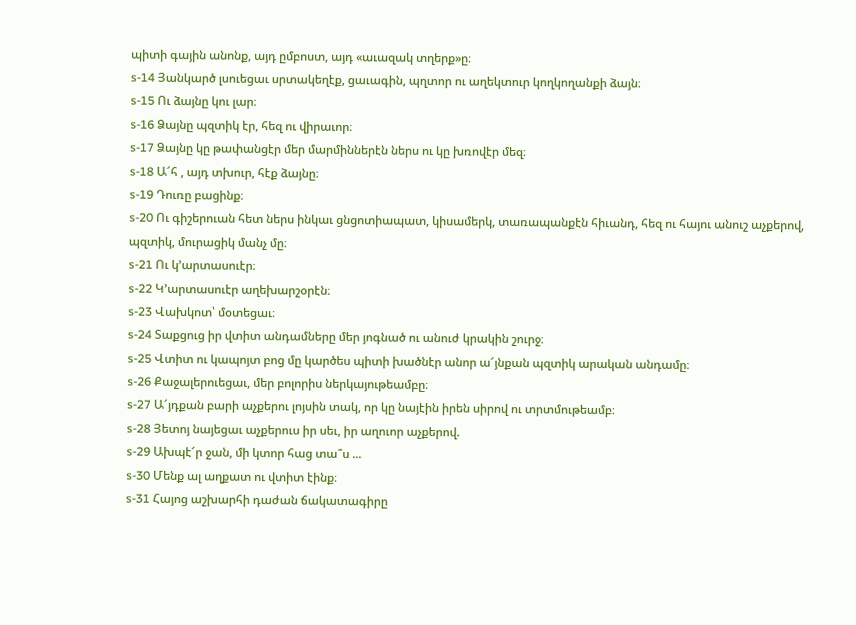պիտի գային անոնք, այդ ըմբոստ, այդ «աւազակ տղերք»ը։
s-14 Յանկարծ լսուեցաւ սրտակեղէք, ցաւագին, պղտոր ու աղեկտուր կողկողանքի ձայն։
s-15 Ու ձայնը կու լար։
s-16 Ձայնը պզտիկ էր, հեզ ու վիրաւոր։
s-17 Ձայնը կը թափանցէր մեր մարմիններէն ներս ու կը խռովէր մեզ։
s-18 Ա՜հ , այդ տխուր, հէք ձայնը։
s-19 Դուռը բացինք։
s-20 Ու գիշերուան հետ ներս ինկաւ ցնցոտիապատ, կիսամերկ, տառապանքէն հիւանդ, հեզ ու հայու անուշ աչքերով, պզտիկ, մուրացիկ մանչ մը։
s-21 Ու կ՚արտասուէր։
s-22 Կ՚արտասուէր աղեխարշօրէն։
s-23 Վախկոտ՝ մօտեցաւ։
s-24 Տաքցուց իր վտիտ անդամները մեր յոգնած ու անուժ կրակին շուրջ։
s-25 Վտիտ ու կապոյտ բոց մը կարծես պիտի խածնէր անոր ա՜յնքան պզտիկ արական անդամը։
s-26 Քաջալերուեցաւ, մեր բոլորիս ներկայութեամբը։
s-27 Ա՜յդքան բարի աչքերու լոյսին տակ, որ կը նայէին իրեն սիրով ու տրտմութեամբ։
s-28 Յետոյ նայեցաւ աչքերուս իր սեւ, իր աղուոր աչքերով.
s-29 Ախպէ՜ր ջան, մի կտոր հաց տա՞ս ...
s-30 Մենք ալ աղքատ ու վտիտ էինք։
s-31 Հայոց աշխարհի դաժան ճակատագիրը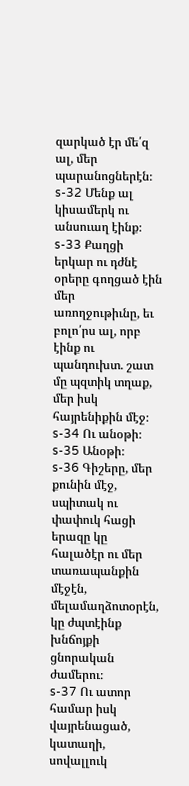զարկած էր մե՛զ ալ, մեր պարանոցներէն։
s-32 Մենք ալ կիսամերկ ու անսուաղ էինք։
s-33 Քաղցի երկար ու դժնէ օրերը գողցած էին մեր առողջութիւնը, եւ բոլո՛րս ալ, որբ էինք ու պանդուխտ. շատ մը պզտիկ տղաք, մեր իսկ հայրենիքին մէջ։
s-34 Ու անօթի։
s-35 Անօթի։
s-36 Գիշերը, մեր քունին մէջ, սպիտակ ու փափուկ հացի երազը կը հալածէր ու մեր տառապանքին մէջէն, մելամաղձոտօրէն, կը ժպտէինք խնճոյքի ցնորական ժամերու։
s-37 Ու ատոր համար իսկ վայրենացած, կատաղի, սովալլուկ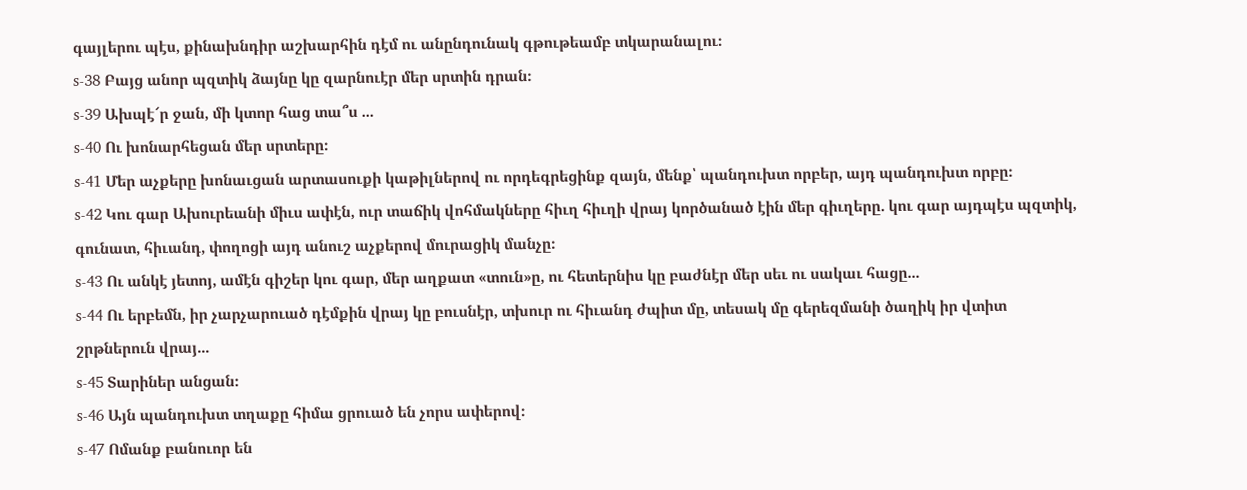գայլերու պէս, քինախնդիր աշխարհին դէմ ու անընդունակ գթութեամբ տկարանալու։
s-38 Բայց անոր պզտիկ ձայնը կը զարնուէր մեր սրտին դրան։
s-39 Ախպէ՜ր ջան, մի կտոր հաց տա՞ս ...
s-40 Ու խոնարհեցան մեր սրտերը։
s-41 Մեր աչքերը խոնաւցան արտասուքի կաթիլներով ու որդեգրեցինք զայն, մենք՝ պանդուխտ որբեր, այդ պանդուխտ որբը։
s-42 Կու գար Ախուրեանի միւս ափէն, ուր տաճիկ վոհմակները հիւղ հիւղի վրայ կործանած էին մեր գիւղերը. կու գար այդպէս պզտիկ, գունատ, հիւանդ, փողոցի այդ անուշ աչքերով մուրացիկ մանչը։
s-43 Ու անկէ յետոյ, ամէն գիշեր կու գար, մեր աղքատ «տուն»ը, ու հետերնիս կը բաժնէր մեր սեւ ու սակաւ հացը...
s-44 Ու երբեմն, իր չարչարուած դէմքին վրայ կը բուսնէր, տխուր ու հիւանդ ժպիտ մը, տեսակ մը գերեզմանի ծաղիկ իր վտիտ շրթներուն վրայ...
s-45 Տարիներ անցան։
s-46 Այն պանդուխտ տղաքը հիմա ցրուած են չորս ափերով։
s-47 Ոմանք բանուոր են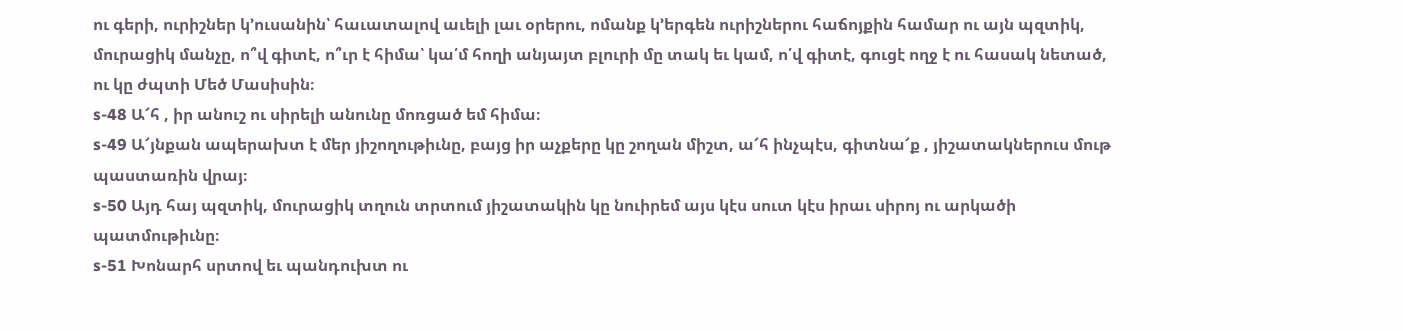ու գերի, ուրիշներ կ՚ուսանին՝ հաւատալով աւելի լաւ օրերու, ոմանք կ՚երգեն ուրիշներու հաճոյքին համար ու այն պզտիկ, մուրացիկ մանչը, ո՞վ գիտէ, ո՞ւր է հիմա՝ կա՛մ հողի անյայտ բլուրի մը տակ եւ կամ, ո՛վ գիտէ, գուցէ ողջ է ու հասակ նետած, ու կը ժպտի Մեծ Մասիսին։
s-48 Ա՜հ , իր անուշ ու սիրելի անունը մոռցած եմ հիմա։
s-49 Ա՜յնքան ապերախտ է մեր յիշողութիւնը, բայց իր աչքերը կը շողան միշտ, ա՜հ ինչպէս, գիտնա՜ք , յիշատակներուս մութ պաստառին վրայ։
s-50 Այդ հայ պզտիկ, մուրացիկ տղուն տրտում յիշատակին կը նուիրեմ այս կէս սուտ կէս իրաւ սիրոյ ու արկածի պատմութիւնը։
s-51 Խոնարհ սրտով եւ պանդուխտ ու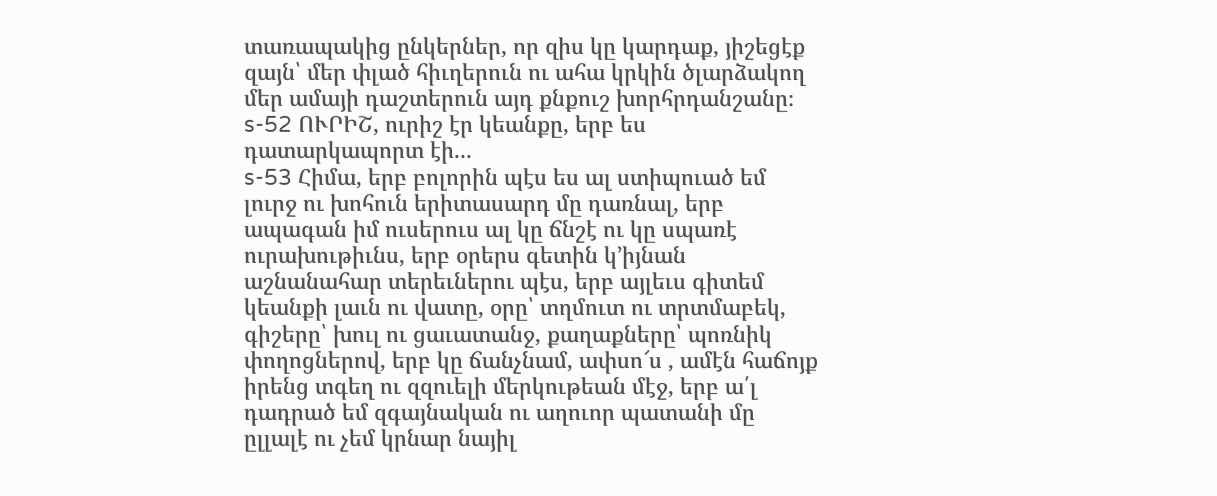տառապակից ընկերներ, որ զիս կը կարդաք, յիշեցէք զայն՝ մեր փլած հիւղերուն ու ահա կրկին ծլարձակող մեր ամայի դաշտերուն այդ քնքուշ խորհրդանշանը։
s-52 ՈՒՐԻՇ, ուրիշ էր կեանքը, երբ ես դատարկապորտ էի...
s-53 Հիմա, երբ բոլորին պէս ես ալ ստիպուած եմ լուրջ ու խոհուն երիտասարդ մը դառնալ, երբ ապագան իմ ուսերուս ալ կը ճնշէ ու կը սպառէ ուրախութիւնս, երբ օրերս գետին կ՚իյնան աշնանահար տերեւներու պէս, երբ այլեւս գիտեմ կեանքի լաւն ու վատը, օրը՝ տղմուտ ու տրտմաբեկ, գիշերը՝ խուլ ու ցաւատանջ, քաղաքները՝ պոռնիկ փողոցներով, երբ կը ճանչնամ, ափսո՜ս , ամէն հաճոյք իրենց տգեղ ու զզուելի մերկութեան մէջ, երբ ա՛լ դադրած եմ զգայնական ու աղուոր պատանի մը ըլլալէ ու չեմ կրնար նայիլ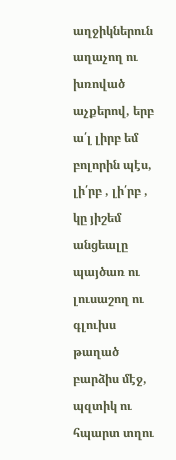աղջիկներուն աղաչող ու խռոված աչքերով, երբ ա՛լ լիրբ եմ բոլորին պէս, լի՛րբ , լի՛րբ , կը յիշեմ անցեալը պայծառ ու լուսաշող ու գլուխս թաղած բարձիս մէջ, պզտիկ ու հպարտ տղու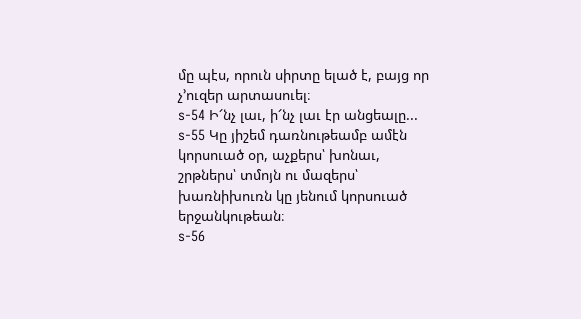մը պէս, որուն սիրտը ելած է, բայց որ չ՚ուզեր արտասուել։
s-54 Ի՜նչ լաւ, ի՜նչ լաւ էր անցեալը...
s-55 Կը յիշեմ դառնութեամբ ամէն կորսուած օր, աչքերս՝ խոնաւ, շրթներս՝ տմոյն ու մազերս՝ խառնիխուռն կը յենում կորսուած երջանկութեան։
s-56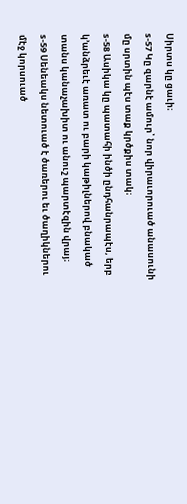Սիրտս կը ցաւի։
s-57 Կը զարնէ ամուր՝ նոր վիրաւորուած անասունի մը սրտին պէս տաք կրծքիս տակ։
s-58 Ասիկա կը պատահի ինծի ընդհանրապէս, երբ կ՚անձրեւէ առատ ու բարի կաթիլներով բնակած տանս կանաչախիտ ու անուշ պարտէզին վրայ։
s-59 Սենեակս նետուած է ծառերու եւ ծաղիկներու մէջ կորսուած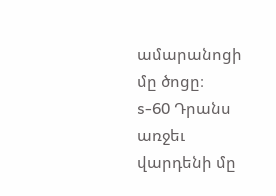ամարանոցի մը ծոցը։
s-60 Դրանս առջեւ վարդենի մը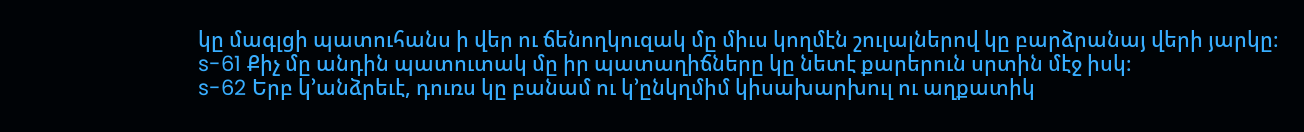կը մագլցի պատուհանս ի վեր ու ճենողկուզակ մը միւս կողմէն շուլալներով կը բարձրանայ վերի յարկը։
s-61 Քիչ մը անդին պատուտակ մը իր պատաղիճները կը նետէ քարերուն սրտին մէջ իսկ։
s-62 Երբ կ՚անձրեւէ, դուռս կը բանամ ու կ՚ընկղմիմ կիսախարխուլ ու աղքատիկ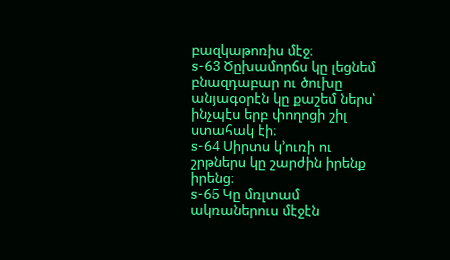բազկաթոռիս մէջ։
s-63 Ծըխամորճս կը լեցնեմ բնազդաբար ու ծուխը անյագօրէն կը քաշեմ ներս՝ ինչպէս երբ փողոցի շիլ ստահակ էի։
s-64 Սիրտս կ՚ուռի ու շրթներս կը շարժին իրենք իրենց։
s-65 Կը մռլտամ ակռաներուս մէջէն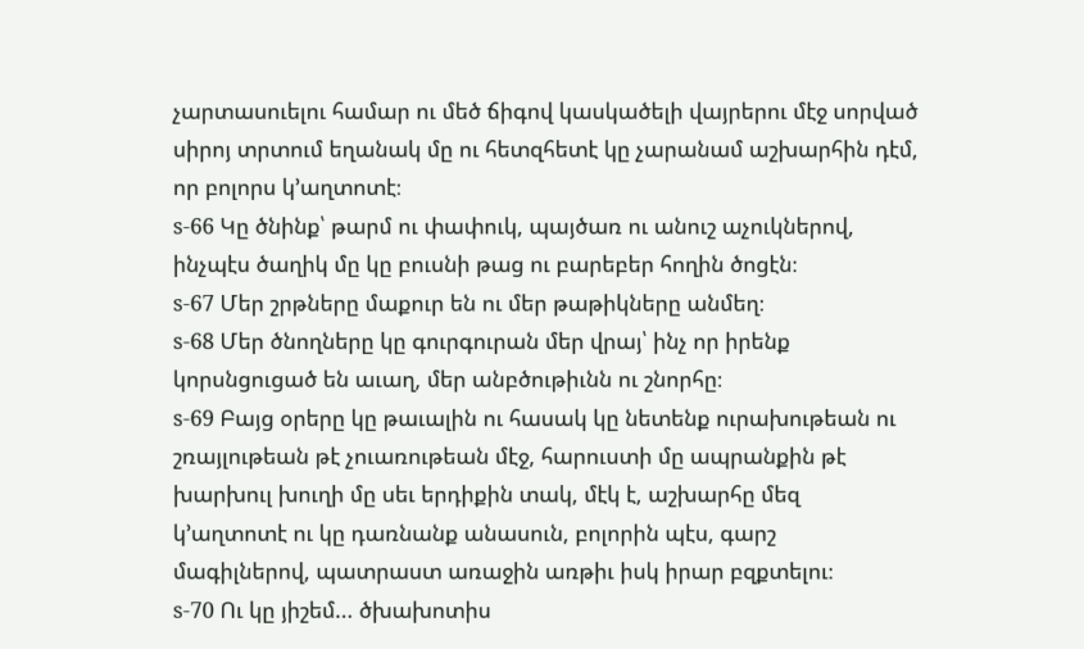չարտասուելու համար ու մեծ ճիգով կասկածելի վայրերու մէջ սորված սիրոյ տրտում եղանակ մը ու հետզհետէ կը չարանամ աշխարհին դէմ, որ բոլորս կ՚աղտոտէ։
s-66 Կը ծնինք՝ թարմ ու փափուկ, պայծառ ու անուշ աչուկներով, ինչպէս ծաղիկ մը կը բուսնի թաց ու բարեբեր հողին ծոցէն։
s-67 Մեր շրթները մաքուր են ու մեր թաթիկները անմեղ։
s-68 Մեր ծնողները կը գուրգուրան մեր վրայ՝ ինչ որ իրենք կորսնցուցած են աւաղ, մեր անբծութիւնն ու շնորհը։
s-69 Բայց օրերը կը թաւալին ու հասակ կը նետենք ուրախութեան ու շռայլութեան թէ չուառութեան մէջ, հարուստի մը ապրանքին թէ խարխուլ խուղի մը սեւ երդիքին տակ, մէկ է, աշխարհը մեզ կ՚աղտոտէ ու կը դառնանք անասուն, բոլորին պէս, գարշ մագիլներով, պատրաստ առաջին առթիւ իսկ իրար բզքտելու։
s-70 Ու կը յիշեմ... ծխախոտիս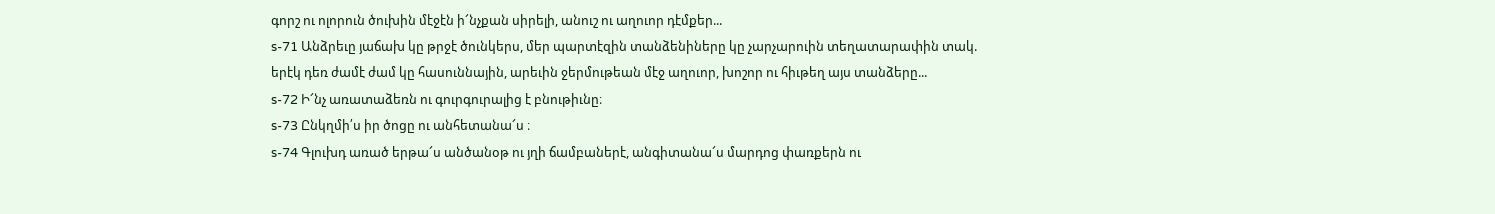գորշ ու ոլորուն ծուխին մէջէն ի՜նչքան սիրելի, անուշ ու աղուոր դէմքեր...
s-71 Անձրեւը յաճախ կը թրջէ ծունկերս, մեր պարտէզին տանձենիները կը չարչարուին տեղատարափին տակ. երէկ դեռ ժամէ ժամ կը հասուննային, արեւին ջերմութեան մէջ աղուոր, խոշոր ու հիւթեղ այս տանձերը...
s-72 Ի՜նչ առատաձեռն ու գուրգուրալից է բնութիւնը։
s-73 Ընկղմի՛ս իր ծոցը ու անհետանա՜ս ։
s-74 Գլուխդ առած երթա՜ս անծանօթ ու յղի ճամբաներէ, անգիտանա՜ս մարդոց փառքերն ու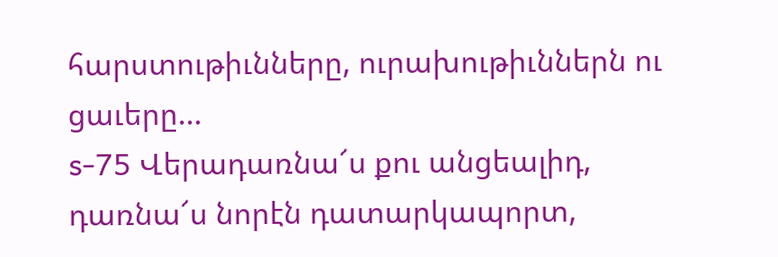հարստութիւնները, ուրախութիւններն ու ցաւերը...
s-75 Վերադառնա՜ս քու անցեալիդ, դառնա՜ս նորէն դատարկապորտ,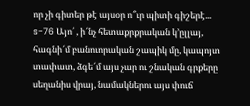որ չի գիտեր թէ այսօր ո՞ւր պիտի գիշերէ...
s-76 Այո՛ , ի՜նչ հետաքրքրական կ՚ըլլայ, հագնի՜մ բանուորական շապիկ մը, կապոյտ տափատ, ձգե՜մ այս չար ու շնական գրքերը սեղանիս վրայ, նամակներու այս փուճ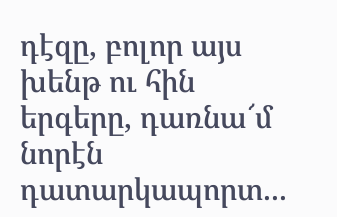դէզը, բոլոր այս խենթ ու հին երգերը, դառնա՜մ նորէն դատարկապորտ...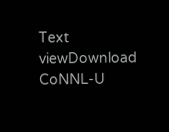Text viewDownload CoNNL-U